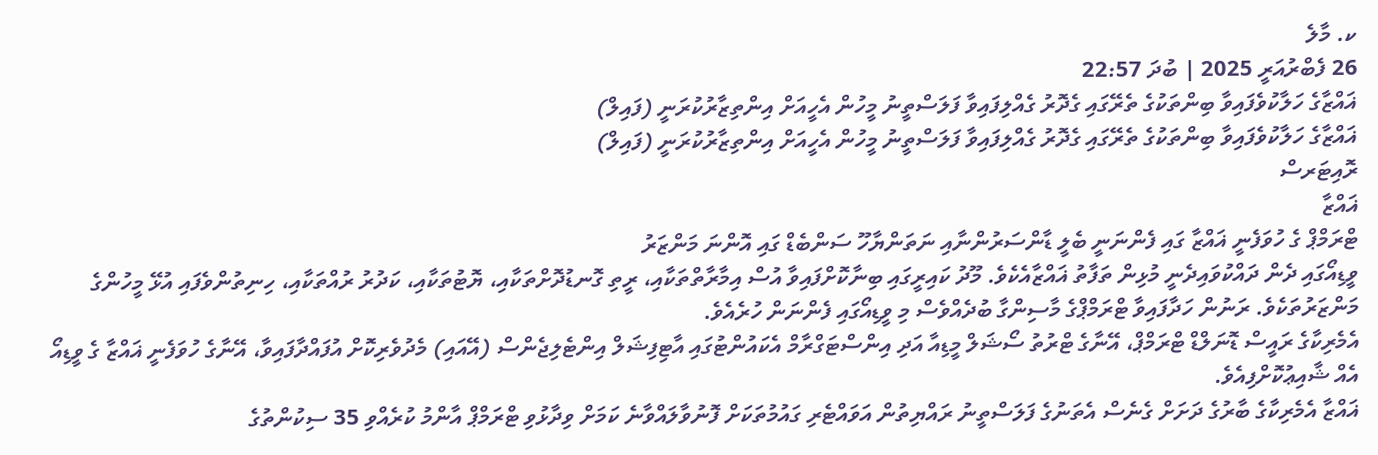ކ. މާލެ
26 ފެބްރުއަރީ 2025 | ބުދަ 22:57
ޣައްޒާގެ ހަލާކުވެފައިވާ ބިންތަކުގެ ތެރޭގައި ގެދޮރު ގެއްލިފައިވާ ފަލަސްތީނު މީހުން އެހީއަށް އިންތިޒާރުކުރަނީ (ފައިލް)
ޣައްޒާގެ ހަލާކުވެފައިވާ ބިންތަކުގެ ތެރޭގައި ގެދޮރު ގެއްލިފައިވާ ފަލަސްތީނު މީހުން އެހީއަށް އިންތިޒާރުކުރަނީ (ފައިލް)
ރޮއިޓަރސް
ޣައްޒާ
ޓްރަމްޕް ގެ ހުވަފެނީ ޣައްޒާ ގައި ފެންނަނީ ބެލީ ޑާންސަރުންނާއި ނަތަންޔާހޫ ސަންބެޑް ގައި އޮންނަ މަންޒަރު
ވީޑިއޯގައި ދެން ދައްކުވައިދެނީ މުޅިން ތަފާތު ޣައްޒާއެކެވެ. މޫދު ކައިރީގައި ބިނާކޮށްފައިވާ އުސް އިމާރާތްތަކާއި، ރީތި ގޮނޑުދޮށްތަކާއި، ޔޮޓުތަކާއި، ކަދުރު ރުއްތަކާއި، ހިނިތުންވެފައި އުޅޭ މީހުންގެ މަންޒަރުތަކެވެ. ރަނުން ހަދާފައިވާ ޓްރަމްޕްގެ މާސިންގާ ބުދެއްވެސް މި ވީޑިއޯގައި ފެންނަން ހުރެއެވެ.
އެމެރިކާގެ ރައީސް ޑޮނަލްޑް ޓްރަމްޕް، އޭނާގެ ޓްރުތު ސޯޝަލް މީޑިއާ އަދި އިންސްޓަގްރާމް އެކައުންޓުގައި އާޓިފިޝަލް އިންޓެލިޖެންސް (އޭއައި) މެދުވެރިކޮށް އުފައްދާފައިވާ، އޭނާގެ ހުވަފެނީ ޣައްޒާ ގެ ވީޑިއޯ އެއް ޝާއިޢުކޮށްފިއެވެ.
ޣައްޒާ އެމެރިކާގެ ބާރުގެ ދަށަށް ގެނެސް އެތަނުގެ ފަލަސްތީނު ރައްޔިތުން އަވައްޓެރި ގައުމުތަކަށް ފޮނުވާލައްވާނެ ކަމަށް ވިދާޅުވި ޓްރަމްޕް އާންމު ކުރެއްވި 35 ސިކުންތުގެ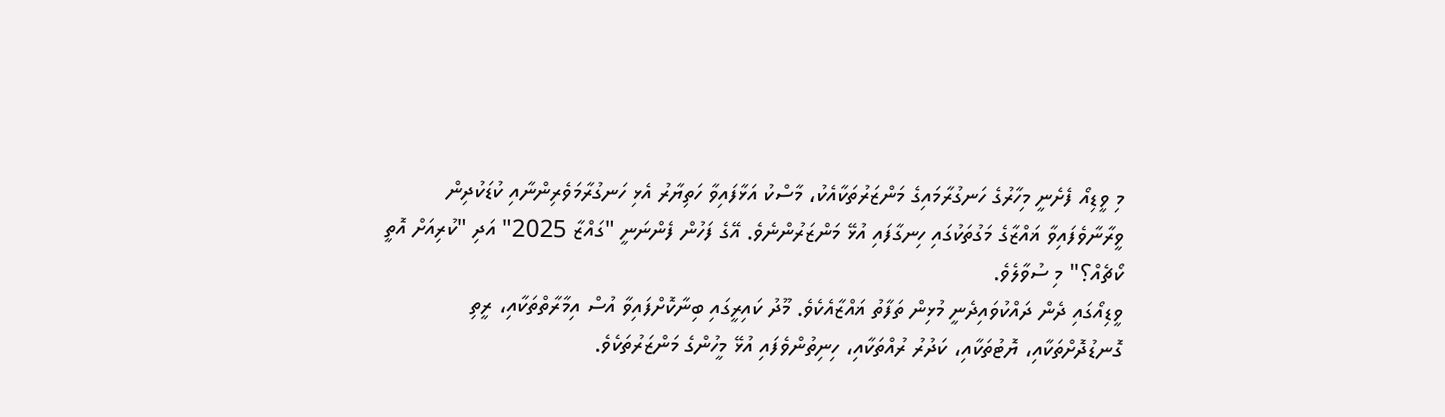މި ވީޑިއޯ ފެށެނީ މިހާރުގެ ހަނގުރާމައިގެ މަންޒަރުތަކާއެކު، މާސްކު އަޅާފައިވާ ހަތިޔާރު އެޅި ހަނގުރާމަވެރިންނާއި ކުޑަކުދިން ވީރާނާވެފައިވާ ޣައްޒާގެ މަގުތަކުގައި ހިނގާފައި އުޅޭ މަންޒަރުންނެވެ. އޭގެ ފަހުން ފެންނަނީ "ގައްޒާ 2025" އަދި "ކުރިއަށް އޮތީ ކޯޗެއް؟" މި ސުވާލެވެ.
ވީޑިއޯގައި ދެން ދައްކުވައިދެނީ މުޅިން ތަފާތު ޣައްޒާއެކެވެ. މޫދު ކައިރީގައި ބިނާކޮށްފައިވާ އުސް އިމާރާތްތަކާއި، ރީތި ގޮނޑުދޮށްތަކާއި، ޔޮޓުތަކާއި، ކަދުރު ރުއްތަކާއި، ހިނިތުންވެފައި އުޅޭ މީހުންގެ މަންޒަރުތަކެވެ.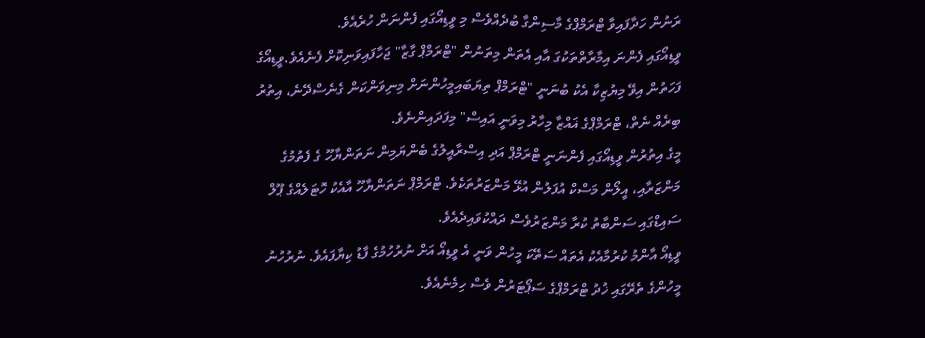ރަނުން ހަދާފައިވާ ޓްރަމްޕްގެ މާސިންގާ ބުދެއްވެސް މި ވީޑިއޯގައި ފެންނަން ހުރެއެވެ.
ވީޑިއޯގައި ފެންނަ އިމާރާތްތަކުގަ އާއި އެތަން މިތަނުން "ޓްރަމްޕް ގާޒާ" ޖަހާފައިވަނިކޮށް ފެނެއެވެ.ވީޑިއޯގެ ފަހަތުން އިވޭ މިޔުޒިކާ އެކު ބުނަނީ "ޓްރަމްޕް ތިޔަބައިމީހުންނަށް މިނިވަންކަން ގެނެސްދޭނެ، އިތުރު ބިރެއް ނެތް، ޓްރަމްޕްގެ ޣައްޒާ މިހާރު މިވަނީ އައިސް" މިފަދައިންނެވެ.
މީގެ އިތުރުން ވީޑިއޯގައި ފެންނަނީ ޓްރަމްޕް އަދި އިސްރާއީލުގެ ބެންޔަމިން ނަތަންޔާހޫ ގެ ފެތުމުގެ މަންޒަރާއި، އީލޯން މަސްކް އުފަލުން އުޅޭ މަންޒަރުތަކެވެ. ޓްރަމްޕް ނަތަންޔާހޫ އާއެކު ހޮޓަލެއްގެ ޕޫލް ސައިޑްގައި ސަންބާތު ކުރާ މަންޒަރުވެސް ދައްކުވައިދެއެވެ.
ވީޑިއޯ އާންމު ކުރުމާއެކު އެތައް ސަތޭކަ މީހުން ވަނީ އެ ވީޑިއޯ އަށް ނުރުހުމުގެ ފާޑު ކިޔާފައެވެ. ނުރުހުނު މީހުންގެ ތެރޭގައި ޚުދު ޓްރަމްޕްގެ ސަޕޯޓަރުން ވެސް ހިމެނެއެވެ.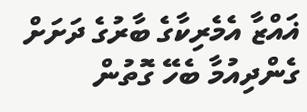ޣައްޒާ އެމެރިކާގެ ބާރުގެ ދަށަށް ގެންދިއުމާ ބެހޭ ގޮތުން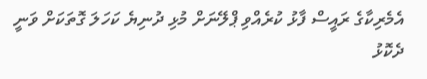އެމެރިކާގެ ރައީސް ފާޅު ކުރެއްވި ޕްލޭނަށް މުޅި ދުނިޔެ ކަހަލަ ގޮތަކަށް ވަނީ ދެކޮޅު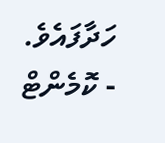ހަދާފައެވެ.
- ކޮމެންޓް